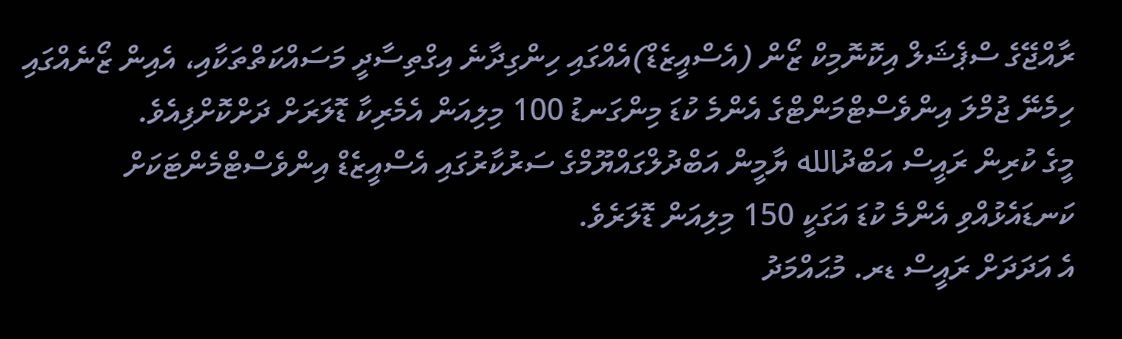ރާއްޖޭގެ ސްޕެޝަލް އިކޮނޮމިކް ޒޯން (އެސްއީޒެޑް)އެއްގައި ހިންގިދާނެ އިގްތިސާދީ މަސައްކަތްތަކާއި، އެއިން ޒޯނެއްގައި ހިމެނޭ ޖުމްލަ އިންވެސްޓްމަންޓްގެ އެންމެ ކުޑަ މިންގަނޑު 100 މިލިއަން އެމެރިކާ ޑޮލަރަށް ދަށްކޮށްފިއެވެ.
މީގެ ކުރިން ރައީސް އަބްދުالله ޔާމީން އަބްދުލްގައްޔޫމްގެ ސަރުކާރުގައި އެސްއީޒެޑް އިންވެސްޓްމެންޓަކަށް ކަނޑައެޅުއްވި އެންމެ ކުޑަ އަގަކީ 150 މިލިއަން ޑޮލަރެވެ.
އެ އަދަދަށް ރައީސް ޑރ. މުޙައްމަދު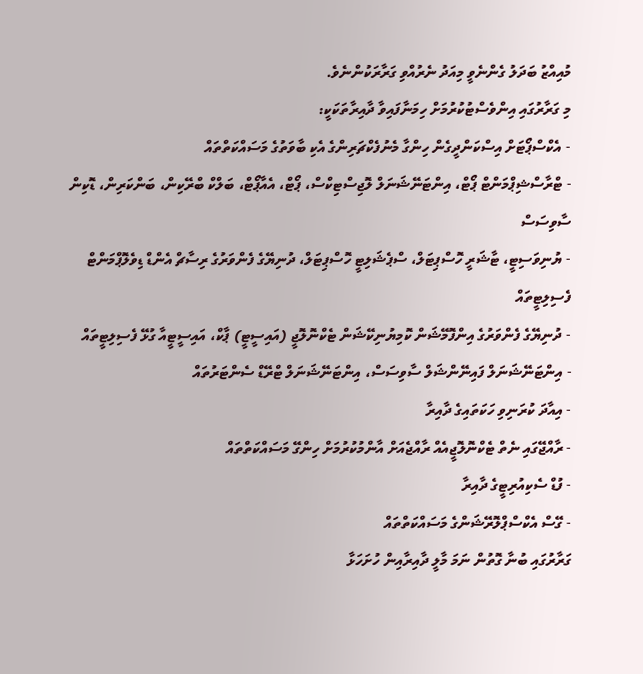މުއިއްޒު ބަދަލު ގެންނެވީ މިއަދު ނެރުއްވި ގަރާރަކުންނެވެ.
މި ގަރާރުގައި އިންވެސްޓުކުރުމަށް ހިމަނާފައިވާ ދާއިރާތަކަކީ:
- އެކްސްޕޯޓަށް އިސްކަންދީގެން ހިންގާ މެނުފެކްޗަރިންގެ އެކި ބާވަތުގެ މަސައްކަތްތައް
- ޓްރާސްޝިޕްމަންޓް ޕޯޓް، އިންޓަނޭޝަނަލް ލޮޖިސްޓިކްސް، ޕޯޓް، އެއާޕޯޓް، ބަލްކް ބްރޭކިން، ބަންކަރިން، ޑޮކިން ސާވިސަސް
- ޔުނިވަސިޓީ، ޓާޝަރީ ހޮސްޕިޓަލް، ސްޕެޝަލިޓީ ހޮސްޕިޓަލް، ދުނިޔޭގެ ފެންވަރުގެ ރިސާޗް އެންޑް ޑިވެލޮޕްމަންޓް ފެސިލިޓީތައް
- ދުނިޔޭގެ ފެންވަރުގެ އިންފޮމޭޝަން ކޮމިޔުނިކޭޝަން ޓެކްނޮލޮޖީ (އައިސީޓީ) ޕާކް، އައިސީޓީއާ ގުޅޭ ފެސިލިޓީތައް
- އިންޓަނޭޝަނަލް ފައިނޭންޝަލް ސާވިސަސް، އިންޓަނޭޝަނަލް ޓްރޭޑް ސެންޓަރުތައް
- އިއާދަ ކުރަނިވި ހަކަތައިގެ ދާއިރާ
- ރާއްޖޭގައި ނެތް ޓެކްނޮލޮޖީއެއް ރާއްޖެއަށް އާންމުކުރުމަށް ހިންގޭ މަސައްކަތްތައް
- ފުޑް ސެކިއުރިޓީގެ ދާއިރާ
- ގޭސް އެކްސްޕްލޮރޭޝަންގެ މަސައްކަތްތައް
ގަރާރުގައި ބުނާ ގޮތުން ނަމަ މާލީ ދާއިރާއިން ހުށަހަޅާ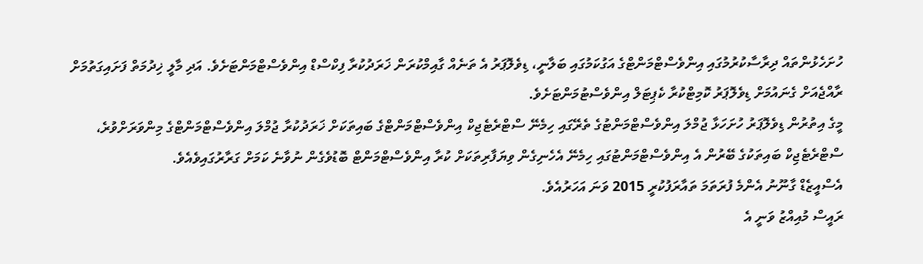ހުށަހެޅުންތައް ދިރާސާކުރުމުގައި އިންވެސްޓްމަންޓްގެ އަގުކަމުގައި ބަލާނީ، ޑިވެލޮޕަރު އެ ތަނެއް ގާއިމްކުރަން ޚަރަދުކުރާ ފިކްސްޑް އިންވެސްޓްމަންޓަށެވެ. އަދި މާލީ ޚިދުމަތް ފަށައިގަތުމަށް ރާއްޖެއަށް ގެނައުމަށް ޑިވެލޮޕަރު ކޮމިޓްކުރާ ކެޕިޓަލް އިންވެސްޓުމަންޓަށެވެ.
މީގެ އިތުރުން ޑިވެލޮޕަރު ހުށަހަޅާ ޖުމްލަ އިންވެސްޓްމަންޓުގެ ތެރޭގައި ހިމެނޭ ސްޓްރެޓެޖިކް އިންވެސްޓްމަންޓްގެ ބައިތަކަށް ޚަރަދުކުރާ ޖުމްލަ އިންވެސްޓްމަންޓްގެ މިންވަރަށްވުރެ، ސްޓްރެޓެޖިކް ބައިތަކުގެ ބޭރުން އެ އިންވެސްޓްމަންޓުގައި ހިމެނޭ އެހެނިގެން ވިޔަފާރިތަކަށް ކުރާ އިންވެސްޓްމަންޓް ބޮޑުވެގެން ނުވާނެ ކަމަށް ގަރާރުގައިވެއެވެ.
އެސްއީޒެޑް ގާނޫނު އެންމެ ފުރަތަމަ ތައާރަފުކުރީ 2015 ވަނަ އަހަރުއެވެ.
ރައީސް މުއިއްޒު ވަނީ އެ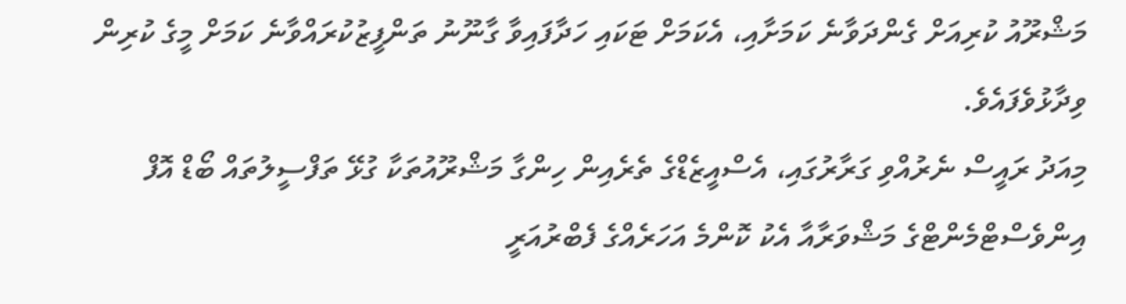މަޝްރޫއު ކުރިއަށް ގެންދަވާނެ ކަމަށާއި، އެކަމަށް ޓަކައި ހަދާފައިވާ ގާނޫނު ތަންފީޒުކުރައްވާނެ ކަމަށް މީގެ ކުރިން ވިދާޅުވެފައެވެ.
މިއަދު ރައީސް ނެރުއްވި ގަރާރުގައި، އެސްއީޒެޑްގެ ތެރެއިން ހިންގާ މަޝްރޫއުތަކާ ގުޅޭ ތަފްސީލުތައް ބޯޑް އޮފް އިންވެސްޓްމެންޓްގެ މަޝްވަރާއާ އެކު ކޮންމެ އަހަރެއްގެ ފެބްރުއަރީ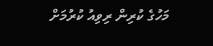މަހުގެ ކުރިން ރިވިއު ކުރުމަށް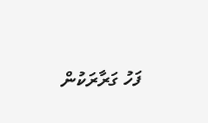ފަހު ގަރާރަކުން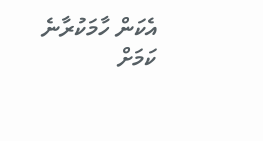އެކަން ހާމަކުރާނެ ކަމަށް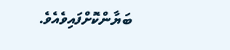ބަޔާންކޮށްފައިވެއެވެ.